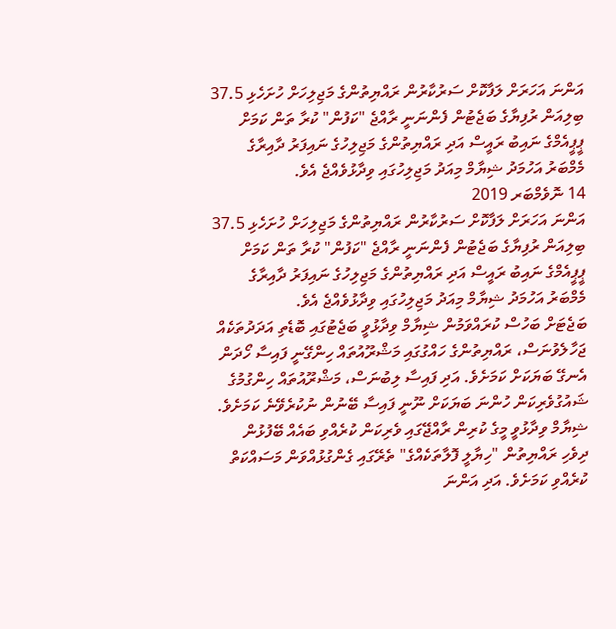އަންނަ އަހަރަށް ލަފާކޮށް ސަރުކާރުން ރައްޔިތުންގެ މަޖިލިހަށް ހުށަހެޅި 37.5 ބިލިއަން ރުފިޔާގެ ބަޖެޓުން ފެންނަނީ ރާއްޖެ "ކަފުން" ކުރާ ތަން ކަމަށް ޕީޕީއެމްގެ ނައިބު ރައީސް އަދި ރައްޔިތުންގެ މަޖިލިހުގެ ނައިފަރު ދާއިރާގެ މެމްބަރު އަހުމަދު ޝިޔާމް މިއަދު މަޖިލިހުގައި ވިދާޅުވެއްޖެ އެވެ.
14 ނޮވެމްބަރ 2019
އަންނަ އަހަރަށް ލަފާކޮށް ސަރުކާރުން ރައްޔިތުންގެ މަޖިލިހަށް ހުށަހެޅި 37.5 ބިލިއަން ރުފިޔާގެ ބަޖެޓުން ފެންނަނީ ރާއްޖެ "ކަފުން" ކުރާ ތަން ކަމަށް ޕީޕީއެމްގެ ނައިބު ރައީސް އަދި ރައްޔިތުންގެ މަޖިލިހުގެ ނައިފަރު ދާއިރާގެ މެމްބަރު އަހުމަދު ޝިޔާމް މިއަދު މަޖިލިހުގައި ވިދާޅުވެއްޖެ އެވެ.
ބަޖެޓަށް ބަހުސް ކުރައްވަމުން ޝިޔާމް ވިދާޅުވީ ބަޖެޓުގައި ބޮޑެތި އަދަދުތަކެއް ޖަހާލެވުނަސް، ރައްޔިތުންގެ ހައްގުގައި މަޝްރޫއުތައް ހިންގޭނީ ފައިސާ ހޯދަން އެނގޭ ބަޔަކަށް ކަމަށެވެ. އަދި ފައިސާ ލިބުނަސް، މަޝްރޫއުތައް ހިންގުމުގެ ޝައުގުވެރިކަން ހުންނަ ބަޔަކަށް ނޫނީ ފައިސާ ބޭނުން ނުކުރެވޭނެ ކަމަށެވެ.
ޝިޔާމް ވިދާޅުވީ މީގެ ކުރިން ރާއްޖޭގައި ވެރިކަން ކުރެއްވި ބައެއް ބޭފުޅުން ދިވެހި ރައްޔިތުން "ހިޔާލީ ފޮލާތަކެއްގެ" ތެރޭގައި ގެންގުޅުއްވަން މަސައްކަތް ކުރެއްވި ކަމަށެވެ. އަދި އަންނަ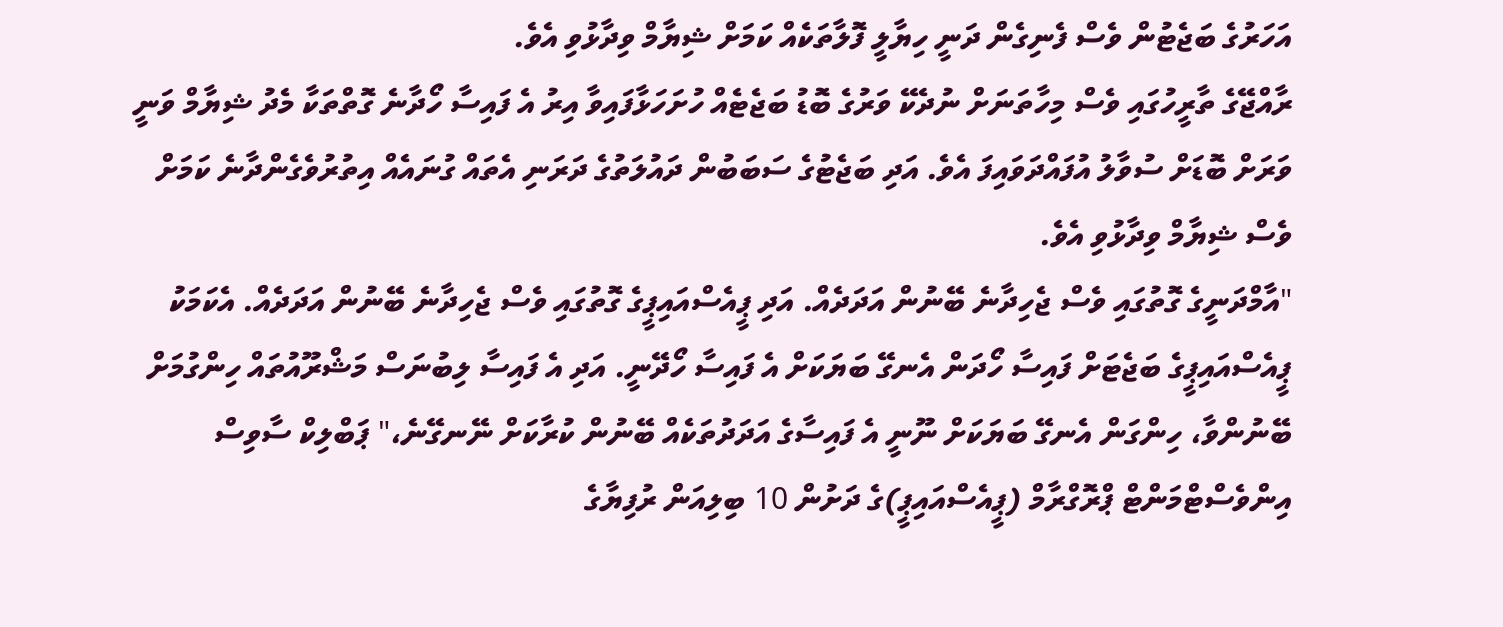އަހަރުގެ ބަޖެޓުން ވެސް ފެނިގެން ދަނީ ހިޔާލީ ފޮލާތަކެއް ކަމަށް ޝިޔާމް ވިދާޅުވި އެވެ.
ރާއްޖޭގެ ތާރީހުގައި ވެސް މިހާތަނަށް ނުދެކޭ ވަރުގެ ބޮޑު ބަޖެޓެއް ހުށަހަޅާފައިވާ އިރު އެ ފައިސާ ހޯދާނެ ގޮތްތަކާ މެދު ޝިޔާމް ވަނީ ވަރަށް ބޮޑަށް ސުވާލު އުފައްދަވައިފަ އެވެ. އަދި ބަޖެޓުގެ ސަބަބުން ދައުލަތުގެ ދަރަނި އެތައް ގުނައެއް އިތުރުވެގެންދާނެ ކަމަށް ވެސް ޝިޔާމް ވިދާޅުވި އެވެ.
"އާމްދަނީގެ ގޮތުގައި ވެސް ޖެހިދާނެ ބޭނުން އަދަދެއް. އަދި ޕީއެސްއައިޕީގެ ގޮތުގައި ވެސް ޖެހިދާނެ ބޭނުން އަދަދެއް. އެކަމަކު ޕީއެސްއައިޕީގެ ބަޖެޓަށް ފައިސާ ހޯދަން އެނގޭ ބަޔަކަށް އެ ފައިސާ ހޯދޭނީ. އަދި އެ ފައިސާ ލިބުނަސް މަޝްރޫއުތައް ހިންގުމަށް ބޭނުންވާ، ހިންގަން އެނގޭ ބަޔަކަށް ނޫނީ އެ ފައިސާގެ އަދަދުތަކެއް ބޭނުން ކުރާކަށް ނޭނގޭނެ،" ޕަބްލިކް ސާވިސް އިންވެސްޓްމަންޓް ޕްރޮގްރާމް (ޕީއެސްއައިޕީ)ގެ ދަށުން 10 ބިލިއަން ރުފިޔާގެ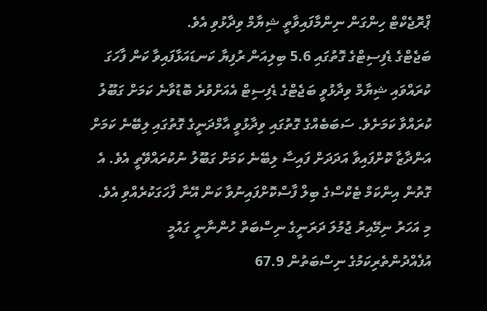ޕްރޮޖެކްޓް ހިންގަން ނިންމާފައިވާތީ ޝިޔާމް ވިދާޅުވި އެވެ.
ބަޖެޓްގެ ޑެފިސިޓްގެ ގޮތުގައި 5.6 ބިލިއަން ރުފިޔާ ކަނޑައަޅާފައިވާ ކަން ފާހަގަ ކުރައްވައި ޝިޔާމް ވިދާޅުވީ ބަޖެޓްގެ ޑެފިސިޓް އެއަށްވުރެ ބޮޑުވާނެ ކަމަށް ގަބޫލު ކުރައްވާ ކަމަށެވެ. ސަބަބެއްގެ ގޮތުގައި ވިދާޅުވީ އާމްދަނީގެ ގޮތުގައި ލިބޭނެ ކަމަށް އަންދާޒާ ކޮށްފައިވާ އަދަދަށް ފައިސާ ލިބޭނެ ކަމަށް ގަބޫލު ނުކުރައްވޭތީ އެވެ. އެ ގޮތުން އިންކަމް ޓެކްސްގެ ބިލް ފާސްކޮށްފައިނުވާ ކަން އޭނާ ފާހަގަކުރެއްވި އެވެ.
މި އަހަރު ނިމޭއިރު ޖުމުލަ ދަރަނީގެ ނިސްބަތް ހުންނާނީ ގައުމީ އުފެއްދުންތެރިކަމުގެ ނިސްބަތުން 67.9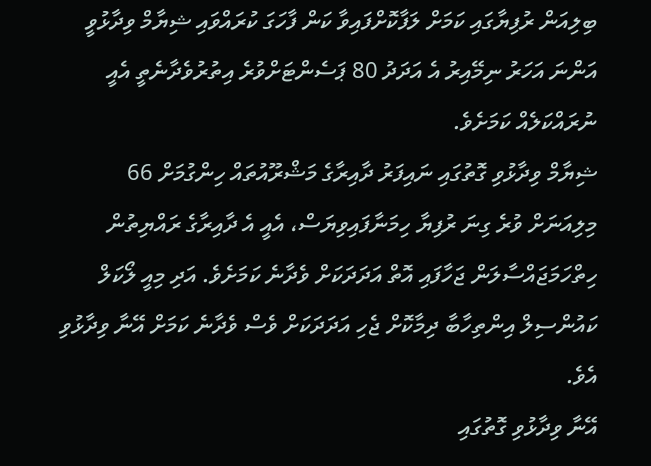ބިލިއަން ރުފިޔާގައި ކަމަށް ލަފާކޮށްފައިވާ ކަން ފާހަގަ ކުރައްވައި ޝިޔާމް ވިދާޅުވީ އަންނަ އަހަރު ނިމޭއިރު އެ އަދަދު 80 ޕަސެންޓަށްވުރެ އިތުރުވެދާނެތީ އެއީ ނުރައްކަލެއް ކަމަށެވެ.
ޝިޔާމް ވިދާޅުވި ގޮތުގައި ނައިފަރު ދާއިރާގެ މަޝްރޫއުތައް ހިންގުމަށް 66 މިލިއަނަށް ވުރެ ގިނަ ރުފިޔާ ހިމަނާފައިވިޔަސް، އެއީ އެ ދާއިރާގެ ރައްޔިތުން ހިތްހަމަޖައްސާލަން ޖަހާފައި އޮތް އަދަދަކަށް ވެދާނެ ކަމަށެވެ. އަދި މިއީ ލޯކަލް ކައުންސިލް އިންތިހާބާ ދިމާކޮށް ޖެހި އަދަދަކަށް ވެސް ވެދާނެ ކަމަށް އޭނާ ވިދާޅުވި އެވެ.
އޭނާ ވިދާޅުވި ގޮތުގައި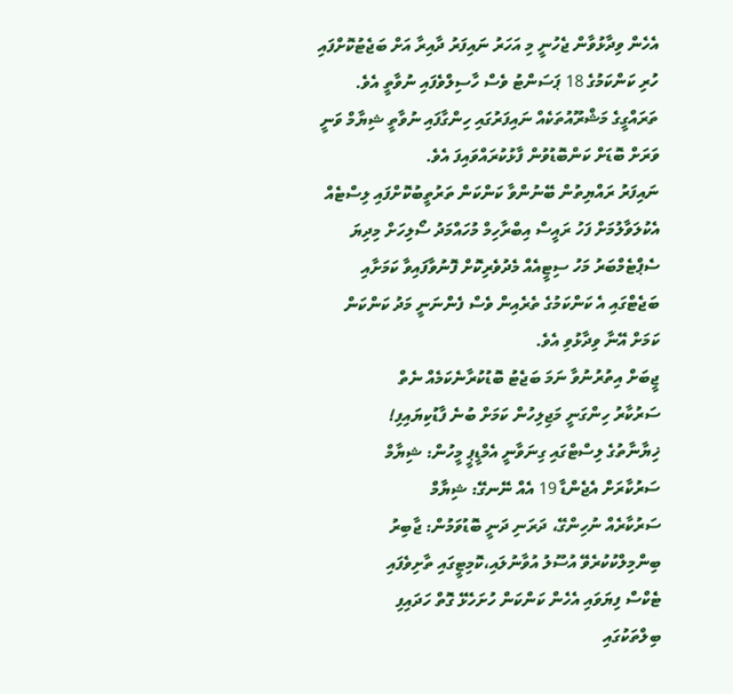އެހެން ވިދާޅުވާން ޖެހުނީ މި އަހަރު ނައިފަރު ދާއިރާ އަށް ބަޖެޓުކޮށްފައި ހުރި ކަންކަމުގެ 18 ޕަސަންޓު ވެސް ހާސިލްވެފައި ނުވާތީ އެވެ. ތަރައްގީގެ މަޝްރޫއުތަކެއް ނައިފަރުގައި ހިންގާފައި ނުވާތީ ޝިޔާމް ވަނީ ވަރަށް ބޮޑަށް ކަންބޮޑުވުން ފާޅުކުރައްވައިފަ އެވެ.
ނައިފަރު ރައްޔިތުން ބޭނުންވާ ކަންކަން ތަރުތީބުކޮށްފައި ލިސްޓެއް އެކުލަވާލުމަށް ފަހު ރައީސް އިބްރާހިމް މުހައްމަދު ސޯލިހަށް މިދިޔަ ސެޕްޓެމްބަރު މަހު ސިޓީއެއް މެދުވެރިކޮށް ފޮނުވާފައިވާ ކަމަށާއި ބަޖެޓްގައި އެ ކަންކަމުގެ ތެރެއިން ވެސް ފެންނަނީ މަދު ކަންކަން ކަމަށް އޭނާ ވިދާޅުވި އެވެ.
ޖީބަށް އިތުރުނުވާ ނަމަ ބަޖެޓު ބޮޑުކުރާނެކަމެއް ނެތް
ސަރުކާރު ހިންގަނީ މަޖިލިހުން ކަމަށް ބުނެ ފާޑުކިޔައިފި!
ޚިޔާނާތުގެ ލިސްޓްގައި ގިނަވާނީ އެމްޑީޕީ މީހުން: ޝިޔާމް
ސަރުކާރަށް އެޖެންޑާ 19 އެއް ނޭނގޭ: ޝިޔާމް
ސަރުކާރެއް ނުހިންގޭ، ދަރަނި ދަނީ ބޮޑުވަމުން: ޖާބިރު
ބިންމިލްކުކުރެވޭ އުސޫލު އުވާނުލައި،ކޮމިޓީގައި ތާށިވެފައި
ޓެކްސް ފިޔަވައި އެހެން ކަންކަން ހުށަހެޅޭ ގޮތް ހަދައިފި
ބިލްތަކުގައި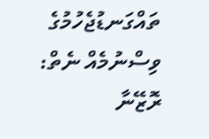ތައްގަނޑުޖެހުމުގެ ވިސްނުމެއް ނެތް: ރޮޒޭނާ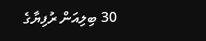30 ބިލިއަން ރުފިޔާގެ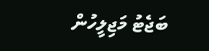ބަޖެޓު މަޖިލީހުން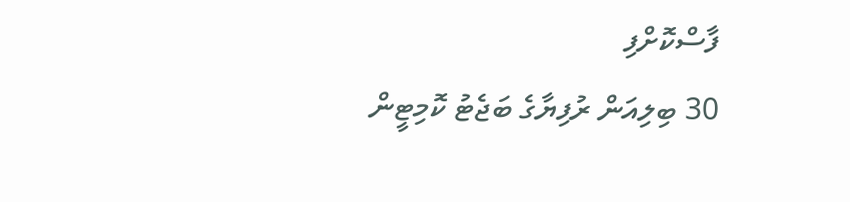ފާސްކޮށްފި
30 ބިލިއަން ރުފިޔާގެ ބަޖެޓު ކޮމިޓީން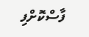ފާސްކޮށްފި